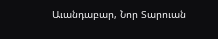Աւանդաբար, Նոր Տարուան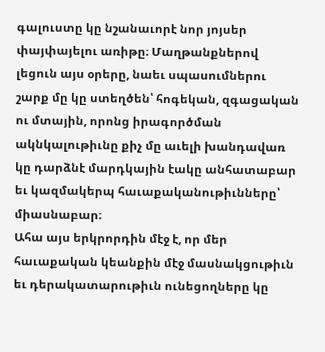գալուստը կը նշանաւորէ նոր յոյսեր փայփայելու առիթը։ Մաղթանքներով լեցուն այս օրերը, նաեւ սպասումներու շարք մը կը ստեղծեն՝ հոգեկան, զգացական ու մտային, որոնց իրագործման ակնկալութիւնը քիչ մը աւելի խանդավառ կը դարձնէ մարդկային էակը անհատաբար եւ կազմակերպ հաւաքականութիւնները՝ միասնաբար։
Ահա այս երկրորդին մէջ է, որ մեր հաւաքական կեանքին մէջ մասնակցութիւն եւ դերակատարութիւն ունեցողները կը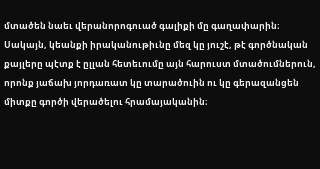մտածեն նաեւ վերանորոգուած գալիքի մը գաղափարին։ Սակայն, կեանքի իրականութիւնը մեզ կը յուշէ, թէ գործնական քայլերը պէտք է ըլլան հետեւումը այն հարուստ մտածումներուն, որոնք յաճախ յորդառատ կը տարածուին ու կը գերազանցեն միտքը գործի վերածելու հրամայականին։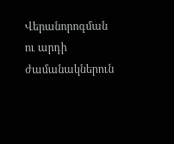Վերանորոգման ու արդի ժամանակներուն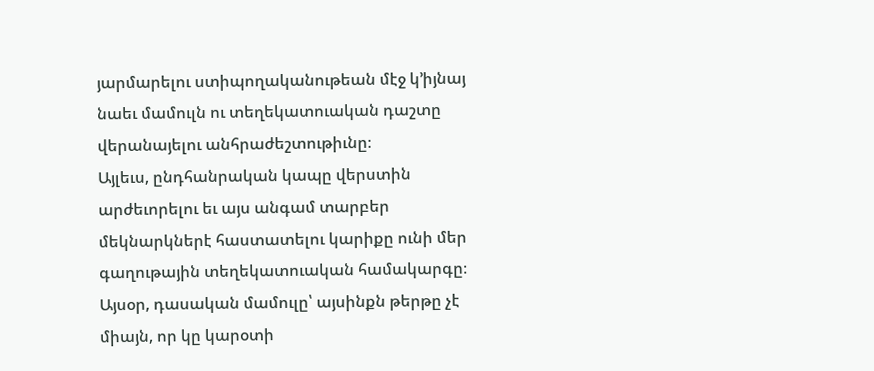յարմարելու ստիպողականութեան մէջ կ՚իյնայ նաեւ մամուլն ու տեղեկատուական դաշտը վերանայելու անհրաժեշտութիւնը։
Այլեւս, ընդհանրական կապը վերստին արժեւորելու եւ այս անգամ տարբեր մեկնարկներէ հաստատելու կարիքը ունի մեր գաղութային տեղեկատուական համակարգը։
Այսօր, դասական մամուլը՝ այսինքն թերթը չէ միայն, որ կը կարօտի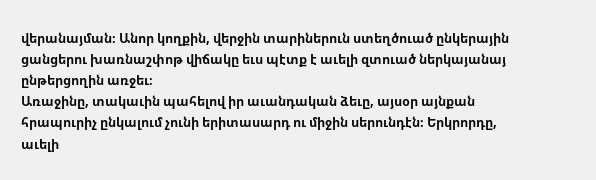վերանայման։ Անոր կողքին, վերջին տարիներուն ստեղծուած ընկերային ցանցերու խառնաշփոթ վիճակը եւս պէտք է աւելի զտուած ներկայանայ ընթերցողին առջեւ։
Առաջինը, տակաւին պահելով իր աւանդական ձեւը, այսօր այնքան հրապուրիչ ընկալում չունի երիտասարդ ու միջին սերունդէն։ Երկրորդը, աւելի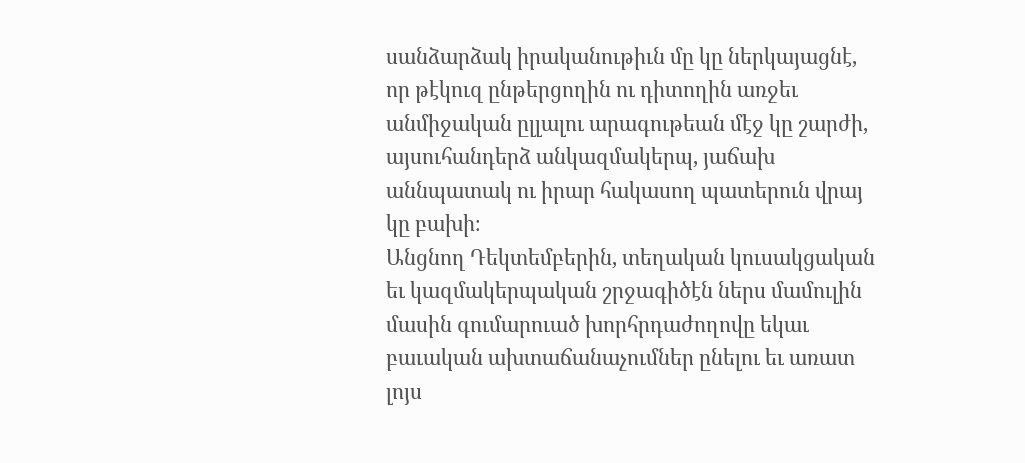սանձարձակ իրականութիւն մը կը ներկայացնէ, որ թէկուզ ընթերցողին ու դիտողին առջեւ անմիջական ըլլալու արագութեան մէջ կը շարժի, այսուհանդերձ անկազմակերպ, յաճախ աննպատակ ու իրար հակասող պատերուն վրայ կը բախի։
Անցնող Դեկտեմբերին, տեղական կուսակցական եւ կազմակերպական շրջագիծէն ներս մամուլին մասին գումարուած խորհրդաժողովը եկաւ բաւական ախտաճանաչումներ ընելու եւ առատ լոյս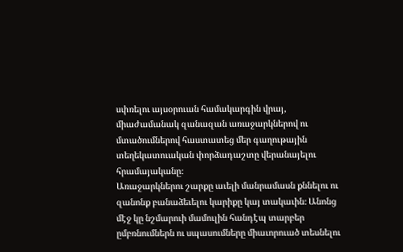սփռելու այսօրուան համակարգին վրայ, միաժամանակ զանազան առաջարկներով ու մտածումներով հաստատեց մեր գաղութային տեղեկատուական փորձադաշտը վերանայելու հրամայականը։
Առաջարկներու շարքը աւելի մանրամասն քննելու ու զանոնք բանաձեւելու կարիքը կայ տակաւին։ Անոնց մէջ կը նշմարուի մամուլին հանդէպ տարբեր ըմբռնումներն ու սպասումները միաւորուած տեսնելու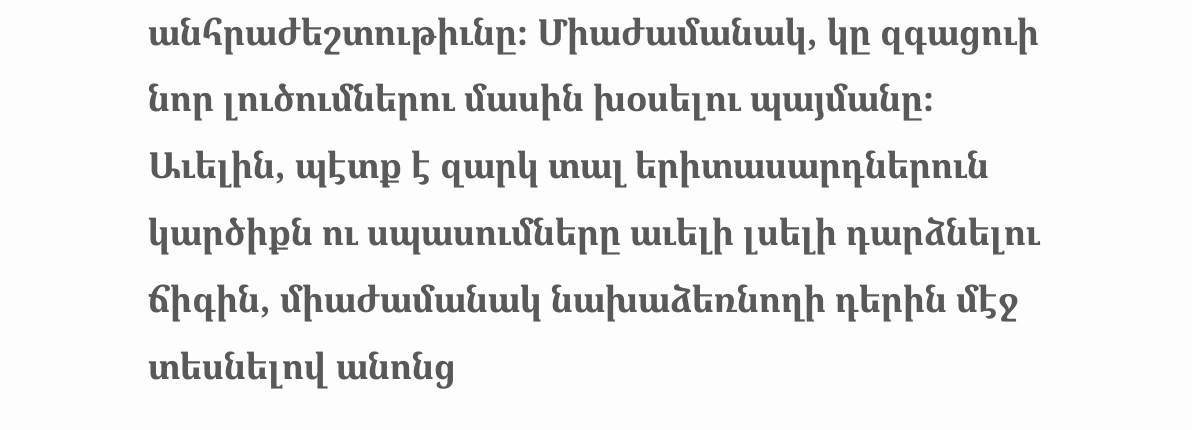անհրաժեշտութիւնը։ Միաժամանակ, կը զգացուի նոր լուծումներու մասին խօսելու պայմանը։ Աւելին, պէտք է զարկ տալ երիտասարդներուն կարծիքն ու սպասումները աւելի լսելի դարձնելու ճիգին, միաժամանակ նախաձեռնողի դերին մէջ տեսնելով անոնց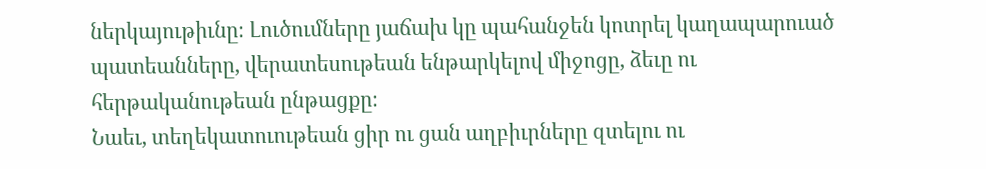ներկայութիւնը։ Լուծումները յաճախ կը պահանջեն կոտրել կաղապարուած պատեանները, վերատեսութեան ենթարկելով միջոցը, ձեւը ու հերթականութեան ընթացքը։
Նաեւ, տեղեկատուութեան ցիր ու ցան աղբիւրները զտելու ու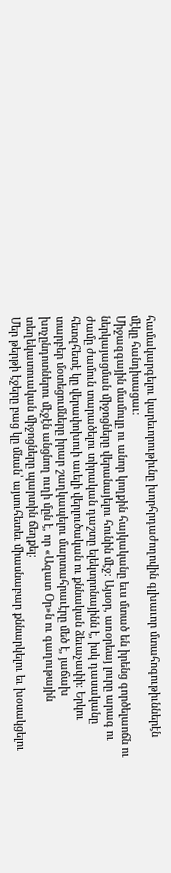համակարգելու կարեւորութիւնը խորհրդաժողովին գլխաւոր մտահոգութիւններէն մէկը հանդիսացաւ։
Միջազգային մամուլը ու անոր կողքին հայկականը եւս մտած են իրենց գործելաոճն ու ներկայացման միջոցները վերանայելու հունին մէջ։ Այսօր, առօրեայ լուրը արագ ու ժամը ժամուն տարածելու տիրական դաշտը ելեկտրոնայինն է, իսկ դասականը հետզհետէ կը վերափոխուի աւելի վերլուծական ու քննական ձեւաչափի։ Երկու տարբեր մօտեցումները իրար շաղկապելու մարտահրաւէրը մեծ է, յաճախ խոչընդոտներու մէջէն անցնող ուղի մըն է, որ «Ազատ Օր»ն ու գաղութային տեղեկատուական միջոցները պարտին ճեղքել։
Մեր թերթի էջերը բաց կը մնան՝ այսուհետեւ միասնաբար քննարկելու եւ խօսակցելու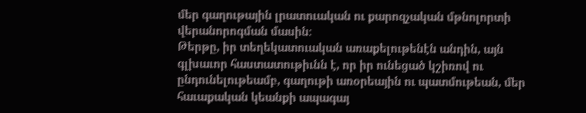մեր գաղութային լրատուական ու քարոզչական մթնոլորտի վերանորոգման մասին։
Թերթը, իր տեղեկատուական առաքելութենէն անդին, այն գլխաւոր հաստատութիւնն է, որ իր ունեցած կշիռով ու ընդունելութեամբ, գաղութի առօրեային ու պատմութեան, մեր հաւաքական կեանքի ապագայ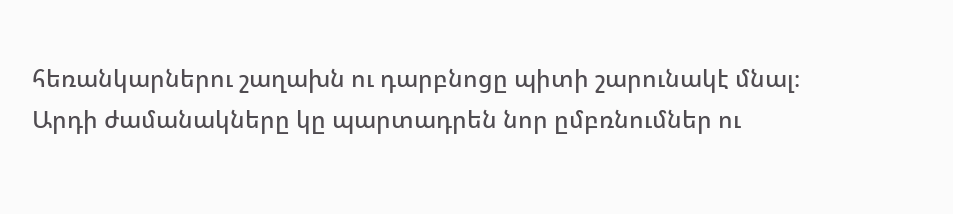հեռանկարներու շաղախն ու դարբնոցը պիտի շարունակէ մնալ։
Արդի ժամանակները կը պարտադրեն նոր ըմբռնումներ ու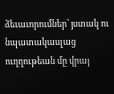ձեւաւորումներ՝ յստակ ու նպատակասլաց ուղղութեան մը վրայ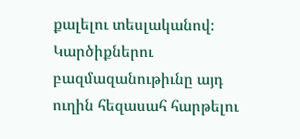քալելու տեսլականով։ Կարծիքներու բազմազանութիւնը այդ ուղին հեզասահ հարթելու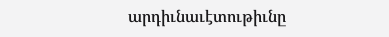արդիւնաւէտութիւնը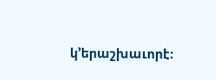կ՚երաշխաւորէ։